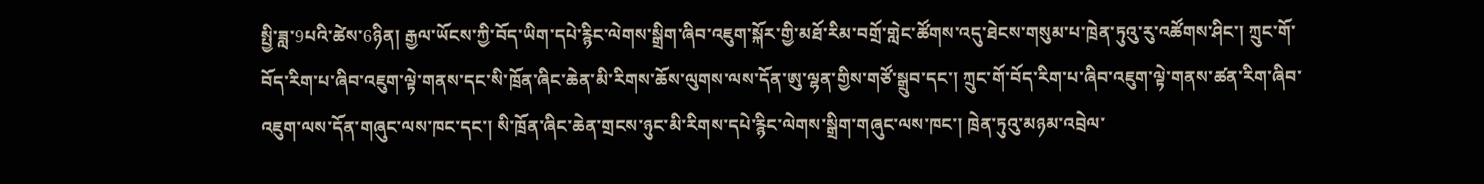སྤྱི་ཟླ་9པའི་ཚེས་6ཉིན། རྒྱལ་ཡོངས་ཀྱི་བོད་ཡིག་དཔེ་རྙིང་ལེགས་སྒྲིག་ཞིབ་འཇུག་སྐོར་གྱི་མཐོ་རིམ་བགྲོ་གླེང་ཚོགས་འདུ་ཐེངས་གསུམ་པ་ཁྲེན་ཏུའུ་རུ་འཚོགས་ཤིང་། ཀྲུང་གོ་བོད་རིག་པ་ཞིབ་འཇུག་ལྟེ་གནས་དང་སི་ཁྲོན་ཞིང་ཆེན་མི་རིགས་ཆོས་ལུགས་ལས་དོན་ཨུ་ལྷན་གྱིས་གཙོ་སྒྲུབ་དང་། ཀྲུང་གོ་བོད་རིག་པ་ཞིབ་འཇུག་ལྟེ་གནས་ཚན་རིག་ཞིབ་འཇུག་ལས་དོན་གཞུང་ལས་ཁང་དང་། སི་ཁྲོན་ཞིང་ཆེན་གྲངས་ཉུང་མི་རིགས་དཔེ་རྙིང་ལེགས་སྒྲིག་གཞུང་ལས་ཁང་། ཁྲེན་ཏུའུ་མཉམ་འབྲེལ་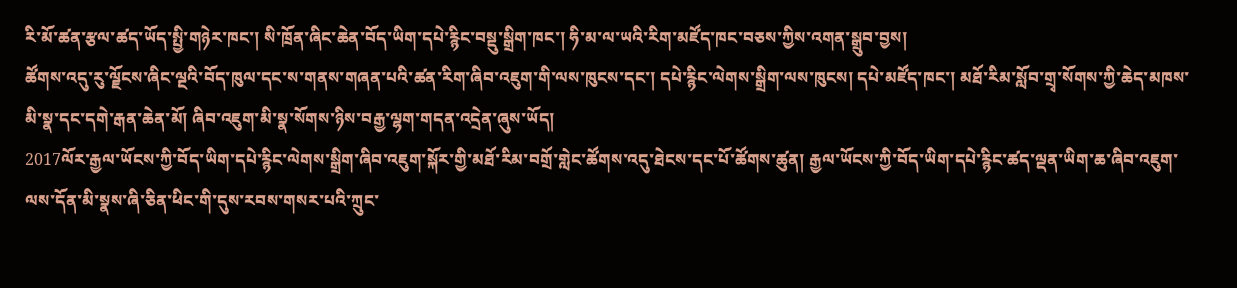རི་མོ་ཚན་རྩལ་ཚད་ཡོད་སྤྱི་གཉེར་ཁང་། སི་ཁྲོན་ཞིང་ཆེན་བོད་ཡིག་དཔེ་རྙིང་བསྡུ་སྒྲིག་ཁང་། ཧི་མ་ལ་ཡའི་རིག་མཛོད་ཁང་བཅས་ཀྱིས་འགན་སྒྲུབ་བྱས།
ཚོགས་འདུ་རུ་ལྗོངས་ཞིང་ལྔའི་བོད་ཁུལ་དང་ས་གནས་གཞན་པའི་ཚན་རིག་ཞིབ་འཇུག་གི་ལས་ཁུངས་དང་། དཔེ་རྙིང་ལེགས་སྒྲིག་ལས་ཁུངས། དཔེ་མཛོད་ཁང་། མཐོ་རིམ་སློབ་གྲྭ་སོགས་ཀྱི་ཆེད་མཁས་མི་སྣ་དང་དགེ་རྒན་ཆེན་མོ། ཞིབ་འཇུག་མི་སྣ་སོགས་ཉིས་བརྒྱ་ལྷག་གདན་འདྲེན་ཞུས་ཡོད།
2017ལོར་རྒྱལ་ཡོངས་ཀྱི་བོད་ཡིག་དཔེ་རྙིང་ལེགས་སྒྲིག་ཞིབ་འཇུག་སྐོར་གྱི་མཐོ་རིམ་བགྲོ་གླེང་ཚོགས་འདུ་ཐེངས་དང་པོ་ཚོགས་ཚུན། རྒྱལ་ཡོངས་ཀྱི་བོད་ཡིག་དཔེ་རྙིང་ཚད་ལྡན་ཡིག་ཆ་ཞིབ་འཇུག་ལས་དོན་མི་སྣས་ཞི་ཅིན་ཕིང་གི་དུས་རབས་གསར་པའི་ཀྲུང་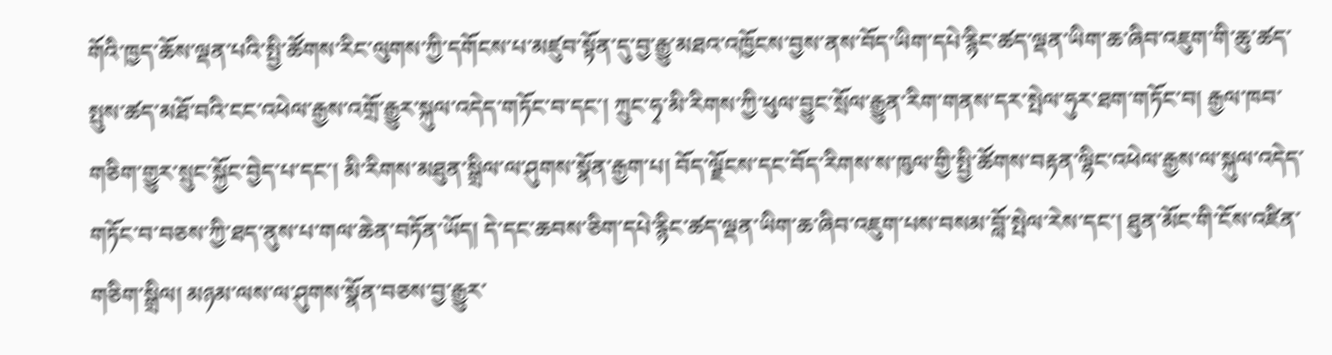གོའི་ཁྱད་ཆོས་ལྡན་པའི་སྤྱི་ཚོགས་རིང་ལུགས་ཀྱི་དགོངས་པ་མཛུབ་སྟོན་དུ་བྱ་རྒྱུ་མཐའ་འཁྱོངས་བྱས་ནས་བོད་ཡིག་དཔེ་རྙིང་ཚད་ལྡན་ཡིག་ཆ་ཞིབ་འཇུག་གི་ཆུ་ཚད་སྤུས་ཚད་མཐོ་བའི་ངང་འཕེལ་རྒྱས་འགྲོ་རྒྱུར་སྐུལ་འདེད་གཏོང་བ་དང་། ཀྲུང་ཧྭ་མི་རིགས་ཀྱི་ཕུལ་བྱུང་སྲོལ་རྒྱུན་རིག་གནས་དར་སྤེལ་ཧུར་ཐག་གཏོང་བ། རྒྱལ་ཁབ་གཅིག་གྱུར་སྲུང་སྐྱོང་བྱེད་པ་དང་། མི་རིགས་མཐུན་སྒྲིལ་ལ་ཤུགས་སྣོན་རྒྱག་པ། བོད་ལྗོངས་དང་བོད་རིགས་ས་ཁུལ་གྱི་སྤྱི་ཚོགས་བརྟན་ལྷིང་འཕེལ་རྒྱས་ལ་སྐུལ་འདེད་གཏོང་བ་བཅས་ཀྱི་ཐད་ནུས་པ་གལ་ཆེན་བཏོན་ཡོད། དེ་དང་ཆབས་ཅིག་དཔེ་རྙིང་ཚད་ལྡན་ཡིག་ཆ་ཞིབ་འཇུག་པས་བསམ་བློ་སྤེལ་རེས་དང་། ཐུན་མོང་གི་ངོས་འཛིན་གཅིག་སྒྲིལ། མཉམ་ལས་ལ་ཤུགས་སྣོན་བཅས་བྱ་རྒྱུར་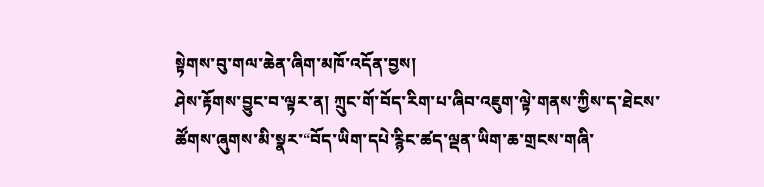སྟེགས་བུ་གལ་ཆེན་ཞིག་མཁོ་འདོན་བྱས།
ཤེས་རྟོགས་བྱུང་བ་ལྟར་ན། ཀྲུང་གོ་བོད་རིག་པ་ཞིབ་འཇུག་ལྟེ་གནས་ཀྱིས་ད་ཐེངས་ཚོགས་ཞུགས་མི་སྣར་“བོད་ཡིག་དཔེ་རྙིང་ཚད་ལྡན་ཡིག་ཆ་གྲངས་གཞི་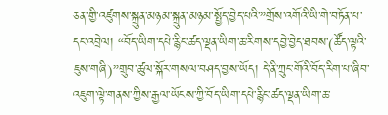ཅན་གྱི་འཛུགས་སྐྲུན་མཉམ་སྐྲུན་མཉམ་སྤྱོད་བྱེད་པའི་”གྲོས་འགོའི་ཡི་གེ་བཏོན་པ་དང་འབྲེལ། “བོད་ཡིག་དཔེ་རྙིང་ཚད་ལྡན་ཡིག་ཆ་རིགས་དབྱེ་བྱེད་ཐབས་(ཚོད་ལྟའི་ཇུས་གཞི)”གྲུབ་ཚུལ་སྐོར་གསལ་བཤད་བྱས་ཡོད། དེ་ནི་ཀྲུང་གོའི་བོད་རིག་པ་ཞིབ་འཇུག་ལྟེ་གནས་ཀྱིས་རྒྱལ་ཡོངས་ཀྱི་བོད་ཡིག་དཔེ་རྙིང་ཚད་ལྡན་ཡིག་ཆ་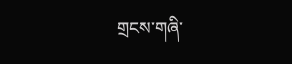གྲངས་གཞི་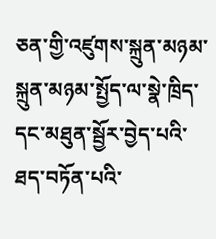ཅན་གྱི་འཛུགས་སྐྲུན་མཉམ་སྐྲུན་མཉམ་སྤྱོད་ལ་སྣེ་ཁྲིད་དང་མཐུན་སྦྱོར་བྱེད་པའི་ཐད་བཏོན་པའི་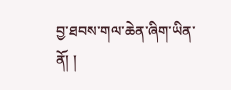བྱ་ཐབས་གལ་ཆེན་ཞིག་ཡིན་ནོ། །